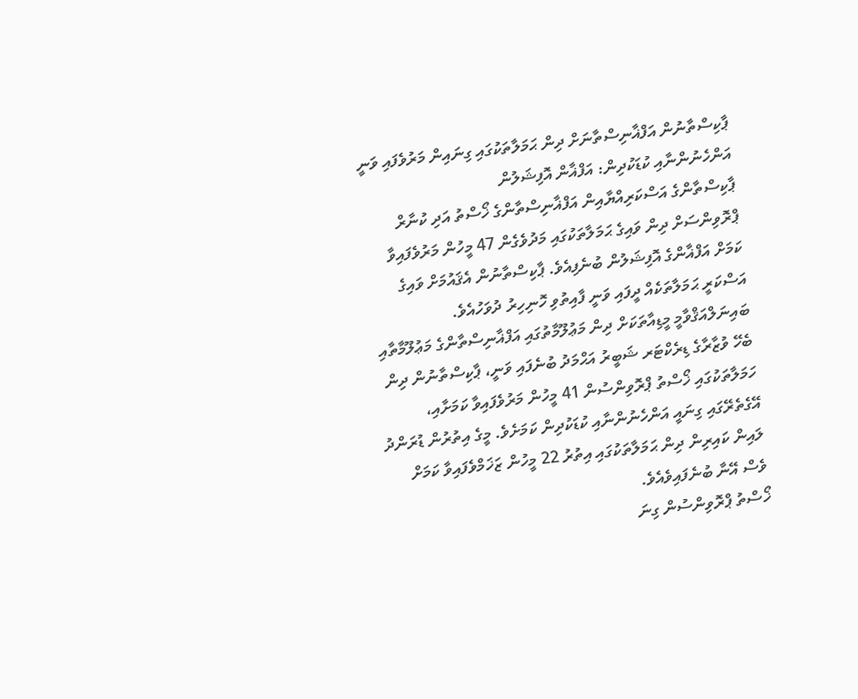ޕާކިސްތާނުން އަފްޣާނިސްތާނަށް ދިން ޙަމަލާތަކުގައި ގިނައިން މަރުވެފައި ވަނީ އަންހެނުންނާއި ކުޑަކުދިން: އަފްޣާން އޮފިޝަލުން
ޕާކިސްތާންގެ އަސްކަރިއްޔާއިން އަފްޣާނިސްތާންގެ ޚޯސްތު އަދި ކުނާރް ޕްރޮވިންސަށް ދިން ވައިގެ ޙަމަލާތަކުގައި މަދުވެގެން 47 މީހުން މަރުވެފައިވާ ކަމަށް އަފްޣާންގެ އޮފިޝަލުން ބުނެފިއެވެ. ޕާކިސްތާނުން އެޤައުމަށް ވައިގެ އަސްކަރީ ޙަމަލާތަކެއް ދީފައި ވަނީ ފާއިތުވި ހޮނިހިރު ދުވަހުއެވެ.
ބައިނަލްއަޤްވާމީ މީޑިއާތަކަށް ދިން މަޢުލޫމާތުގައި އަފްޣާނިސްތާންގެ މަޢުލޫމާތާއި ބެހޭ ވުޒާރާގެ ޑިރެކްޓަރ ޝަބީރު އަޙްމަދު ބުނެފައި ވަނީ، ޕާކިސްތާނުން ދިން ހަމަލާތަކުގައި ޚޯސްތު ޕްރޮވިންސުން 41 މީހުން މަރުވެފައިވާ ކަމަށާއި، އޭގެތެރޭގައި ގިނައީ އަންހެނުންނާއި ކުޑަކުދިން ކަމަށެވެ. މީގެ އިތުރުން ޑުރަންދު ލައިން ކައިރިން ދިން ޙަމަލާތަކުގައި އިތުރު 22 މީހުން ޒަޚަމްވެފައިވާ ކަމަށް ވެސް އޭނާ ބުނެފައިވެއެވެ.
ޚޯސްތު ޕްރޮވިންސުން ގިނަ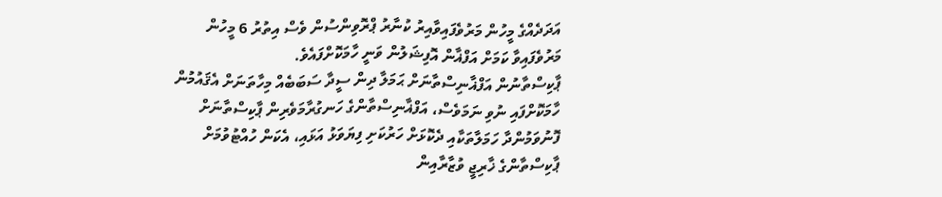އަދަދެއްގެ މީހުން މަރުވެފައިވާއިރު ކުނާރު ޕްރޮވިންސުން ވެސް އިތުރު 6 މީހުން މަރުވެފައިވާ ކަމަށް އަފްޣާން އޮފިޝަލުން ވަނީ ހާމަކޮށްފައެވެ.
ޕާކިސްތާނުން އަފްޣާނިސްތާނަށް ޙަމަލާ ދިން ސީދާ ސަބަބެއް މިހާތަނަށް އެޤައުމުން ހާމަކޮށްފައި ނުވި ނަމަވެސް، އަފްޣާނިސްތާންގެ ހަނގުރާމަވެރިން ޕާކިސްތާނަށް ފޮނުވަމުންދާ ހަމަލާތަކާއި ދެކޮޅަށް ހަރުކަށި ފިޔަވަޅު އަޅައި، އެކަން ހުއްޓުވުމަށް ޕާކިސްތާންގެ ޚާރިޖީ ވުޒާރާއިން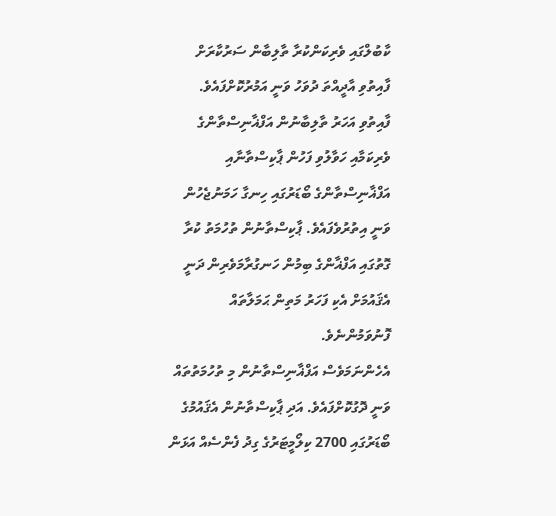ކާބުލްގައި ވެރިކަންކުރާ ތާލިބާން ސަރުކާރަށް ފާއިތުވި އާދީއްތަ ދުވަހު ވަނީ އަމުރުކޮށްފައެވެ.
ފާއިތުވި އަހަރު ތާލިބާނުން އަފްޣާނިސްތާންގެ ވެރިކަމާއި ހަވާލުވި ފަހުން ޕާކިސްތާނާއި އަފްޣާނިސްތާންގެ ބޯޑަރުގައި ހިނގާ ހަމަނުޖެހުން ވަނީ އިތުރުވެފައެވެ. ޕާކިސްތާނުން ތުހުމަތު ކުރާ ގޮތުގައި އަފްޣާންގެ ބިމުން ހަނގުރާމަވެރިން ދަނީ އެޤައުމަށް އެކި ފަހަރު މަތިން ޙަމަލާތައް ފޮނުވަމުންނެވެ.
އެހެންނަމަވެސް އަފްޣާނިސްތާނުން މި ތުހުމަތުތައް ވަނީ ދޮގުކޮށްފައެވެ. އަދި ޕާކިސްތާނުން އެޤައުމުގެ ބޯޑަރުގައި 2700 ކިލޯމީޓަރުގެ ގިދު ފެންސެއް އަޅަން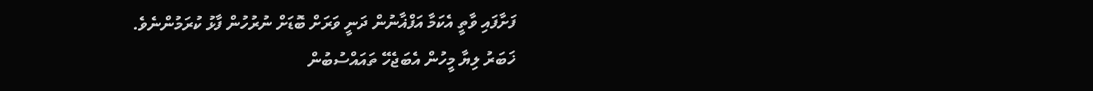ފަށާފައި ވާތީ އެކަމާ އަފްޣާނުން ދަނީ ވަރަށް ބޮޑަށް ނުރުހުން ފާޅު ކުރަމުންނެވެ.
ޚަބަރު ލިޔާ މީހުން އެބަޖެހޭ ތައައްސުބުން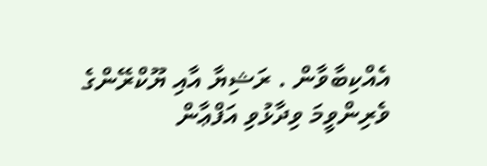އެއްކިބާވާން . ރަޝިޔާ އާއި ޔޫކްރޭންގެ ވެރިންވީމަ ވިދާޅުވި އަފްޢާން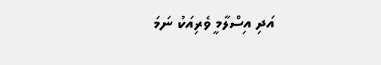އަދި އިސްލާމީ ވެރިއަކު ނަމަ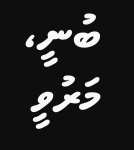ބުނީ، މަރުވީ